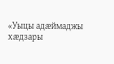«Уыцы адӕймаджы хӕдзары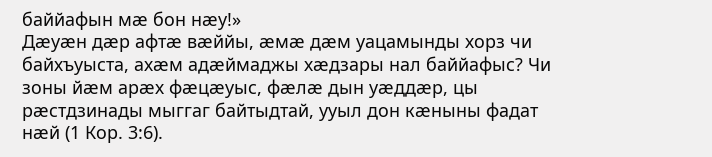баййафын мӕ бон нӕу!»
Дӕуӕн дӕр афтӕ вӕййы, ӕмӕ дӕм уацамынды хорз чи байхъуыста, ахӕм адӕймаджы хӕдзары нал баййафыс? Чи зоны йӕм арӕх фӕцӕуыс, фӕлӕ дын уӕддӕр, цы рӕстдзинады мыггаг байтыдтай, ууыл дон кӕныны фадат нӕй (1 Кор. 3:6).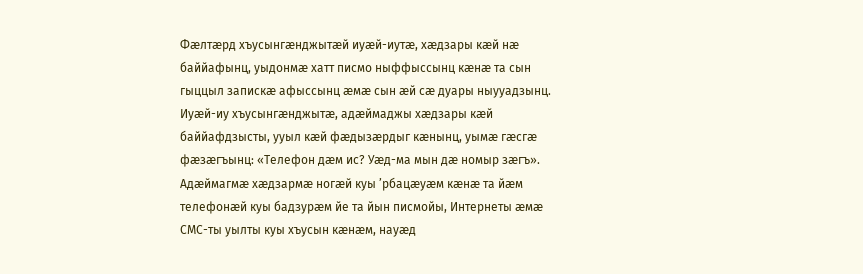Фӕлтӕрд хъусынгӕнджытӕй иуӕй-иутӕ, хӕдзары кӕй нӕ баййафынц, уыдонмӕ хатт писмо ныффыссынц кӕнӕ та сын гыццыл запискӕ афыссынц ӕмӕ сын ӕй сӕ дуары ныууадзынц. Иуӕй-иу хъусынгӕнджытӕ, адӕймаджы хӕдзары кӕй баййафдзысты, ууыл кӕй фӕдызӕрдыг кӕнынц, уымӕ гӕсгӕ фӕзӕгъынц: «Телефон дӕм ис? Уӕд-ма мын дӕ номыр зӕгъ». Адӕймагмӕ хӕдзармӕ ногӕй куы ’рбацӕуӕм кӕнӕ та йӕм телефонӕй куы бадзурӕм йе та йын писмойы, Интернеты ӕмӕ СМС-ты уылты куы хъусын кӕнӕм, науӕд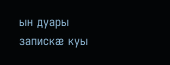ын дуары запискӕ куы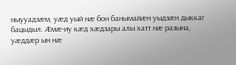ныууадзӕм, уӕд уый нӕ бон банымайӕн уыдзӕн дыккаг бацыдыл. Ӕмӕ-иу кӕд хӕдзары алы хатт нӕ разына, уӕддӕр ын нӕ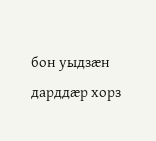бон уыдзӕн дарддӕр хорз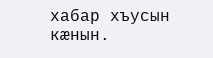хабар хъусын кӕнын.